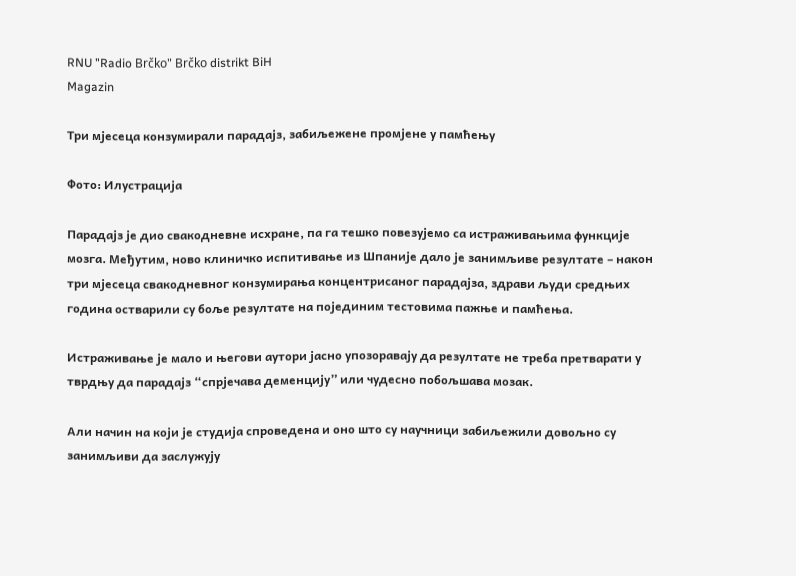RNU "Radio Brčko" Brčko distrikt BiH
Magazin

Три мјесеца конзумирали парадајз, забиљежене промјене у памћењу

Фото: Илустрација

Парадајз је дио свакодневне исхране, па га тешко повезујемо са истраживањима функције мозга. Међутим, ново клиничко испитивање из Шпаније дало је занимљиве резултате – након три мјесеца свакодневног конзумирања концентрисаног парадајза, здрави људи средњих година остварили су боље резултате на појединим тестовима пажње и памћења.

Истраживање је мало и његови аутори јасно упозоравају да резултате не треба претварати у тврдњу да парадајз “спрјечава деменцију” или чудесно побољшава мозак.

Али начин на који је студија спроведена и оно што су научници забиљежили довољно су занимљиви да заслужују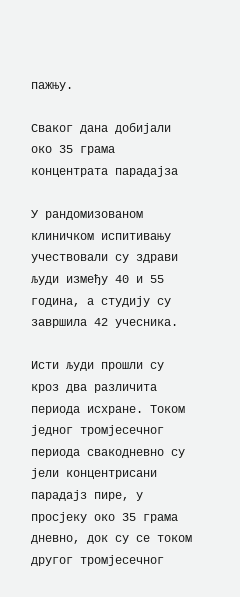пажњу.

Сваког дана добијали око 35 грама концентрата парадајза

У рандомизованом клиничком испитивању учествовали су здрави људи између 40 и 55 година, а студију су завршила 42 учесника.

Исти људи прошли су кроз два различита периода исхране. Током једног тромјесечног периода свакодневно су јели концентрисани парадајз пире, у просјеку око 35 грама дневно, док су се током другог тромјесечног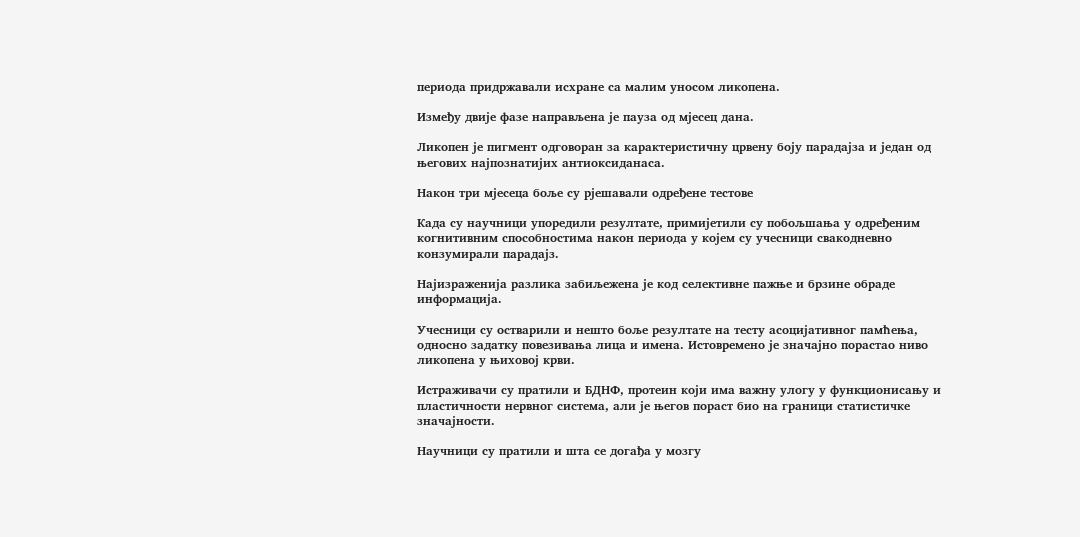периода придржавали исхране са малим уносом ликопена.

Између двије фазе направљена је пауза од мјесец дана.

Ликопен је пигмент одговоран за карактеристичну црвену боју парадајза и један од његових најпознатијих антиоксиданаса.

Након три мјесеца боље су рјешавали одређене тестове

Када су научници упоредили резултате, примијетили су побољшања у одређеним когнитивним способностима након периода у којем су учесници свакодневно конзумирали парадајз.

Најизраженија разлика забиљежена је код селективне пажње и брзине обраде информација.

Учесници су остварили и нешто боље резултате на тесту асоцијативног памћења, односно задатку повезивања лица и имена. Истовремено је значајно порастао ниво ликопена у њиховој крви.

Истраживачи су пратили и БДНФ, протеин који има важну улогу у функционисању и пластичности нервног система, али је његов пораст био на граници статистичке значајности.

Научници су пратили и шта се догађа у мозгу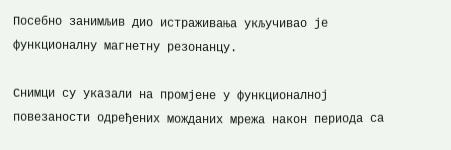Посебно занимљив дио истраживања укључивао је функционалну магнетну резонанцу.

Снимци су указали на промјене у функционалној повезаности одређених можданих мрежа након периода са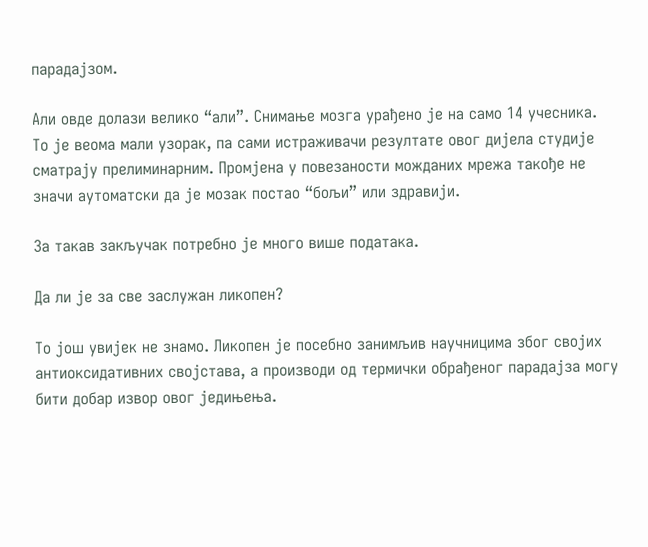парадајзом.

Али овде долази велико “али”. Снимање мозга урађено је на само 14 учесника. То је веома мали узорак, па сами истраживачи резултате овог дијела студије сматрају прелиминарним. Промјена у повезаности можданих мрежа такође не значи аутоматски да је мозак постао “бољи” или здравији.

За такав закључак потребно је много више података.

Да ли је за све заслужан ликопен?

То још увијек не знамо. Ликопен је посебно занимљив научницима због својих антиоксидативних својстава, а производи од термички обрађеног парадајза могу бити добар извор овог једињења.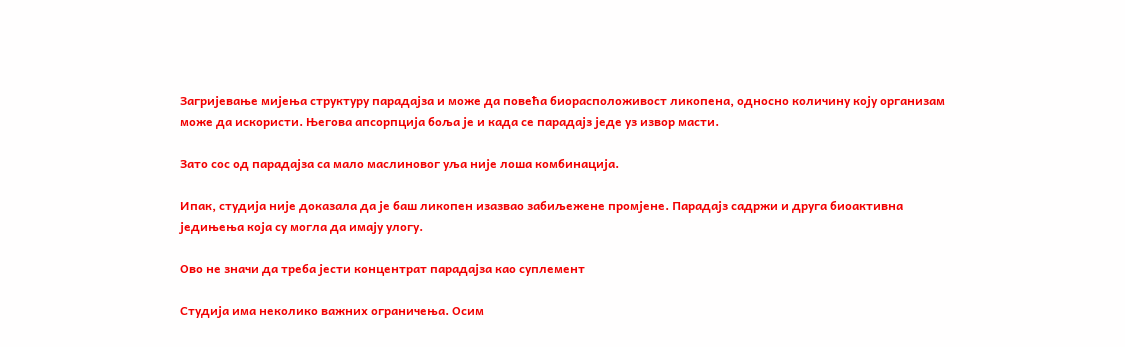Загријевање мијења структуру парадајза и може да повећа биорасположивост ликопена, односно количину коју организам може да искористи. Његова апсорпција боља је и када се парадајз једе уз извор масти.

Зато сос од парадајза са мало маслиновог уља није лоша комбинација.

Ипак, студија није доказала да је баш ликопен изазвао забиљежене промјене. Парадајз садржи и друга биоактивна једињења која су могла да имају улогу.

Ово не значи да треба јести концентрат парадајза као суплемент

Студија има неколико важних ограничења. Осим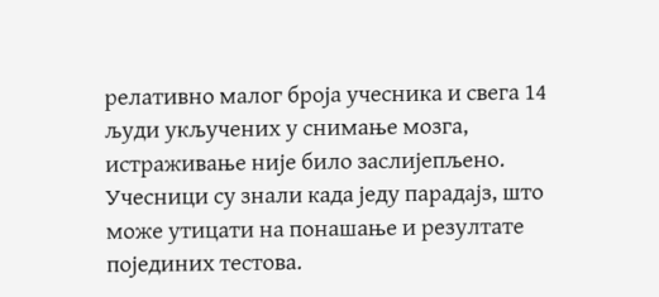релативно малог броја учесника и свега 14 људи укључених у снимање мозга, истраживање није било заслијепљено. Учесници су знали када једу парадајз, што може утицати на понашање и резултате појединих тестова.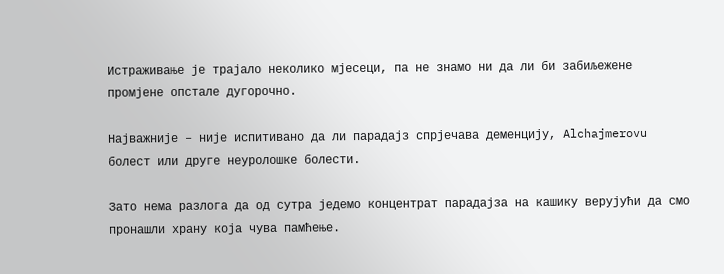Истраживање је трајало неколико мјесеци, па не знамо ни да ли би забиљежене промјене опстале дугорочно.

Најважније – није испитивано да ли парадајз спрјечава деменцију, Alchajmerovu болест или друге неуролошке болести.

Зато нема разлога да од сутра једемо концентрат парадајза на кашику верујући да смо пронашли храну која чува памћење.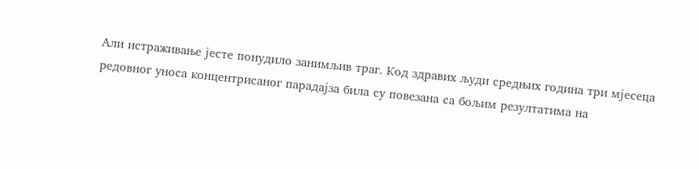Али истраживање јесте понудило занимљив траг. Код здравих људи средњих година три мјесеца редовног уноса концентрисаног парадајза била су повезана са бољим резултатима на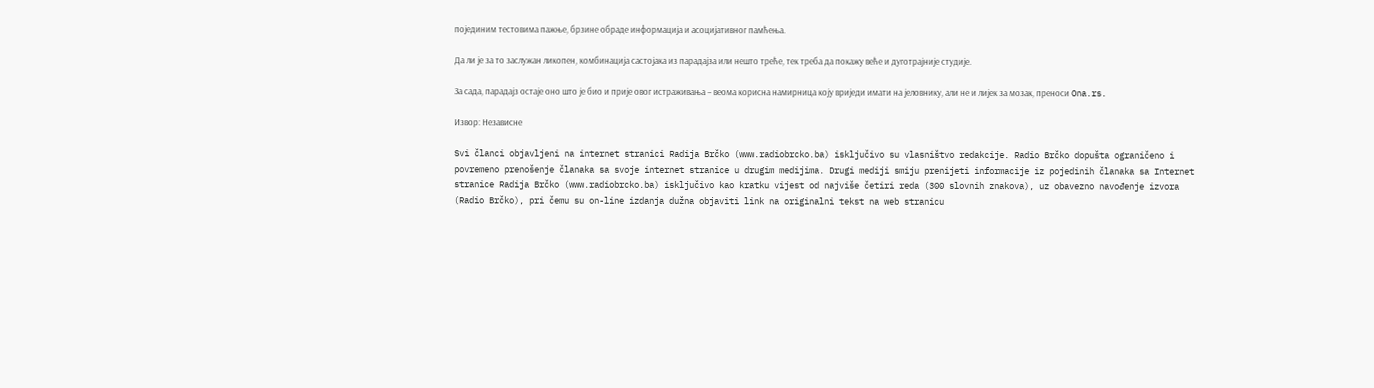појединим тестовима пажње, брзине обраде информација и асоцијативног памћења.

Да ли је за то заслужан ликопен, комбинација састојака из парадајза или нешто треће, тек треба да покажу веће и дуготрајније студије.

За сада, парадајз остаје оно што је био и прије овог истраживања – веома корисна намирница коју вриједи имати на јеловнику, али не и лијек за мозак, преноси Ona.rs.

Извор: Независне

Svi članci objavljeni na internet stranici Radija Brčko (www.radiobrcko.ba) isključivo su vlasništvo redakcije. Radio Brčko dopušta ograničeno i povremeno prenošenje članaka sa svoje internet stranice u drugim medijima. Drugi mediji smiju prenijeti informacije iz pojedinih članaka sa Internet stranice Radija Brčko (www.radiobrcko.ba) isključivo kao kratku vijest od najviše četiri reda (300 slovnih znakova), uz obavezno navođenje izvora (Radio Brčko), pri čemu su on-line izdanja dužna objaviti link na originalni tekst na web stranicu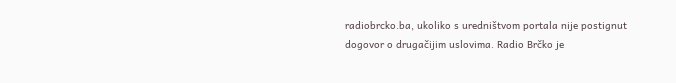radiobrcko.ba, ukoliko s uredništvom portala nije postignut dogovor o drugačijim uslovima. Radio Brčko je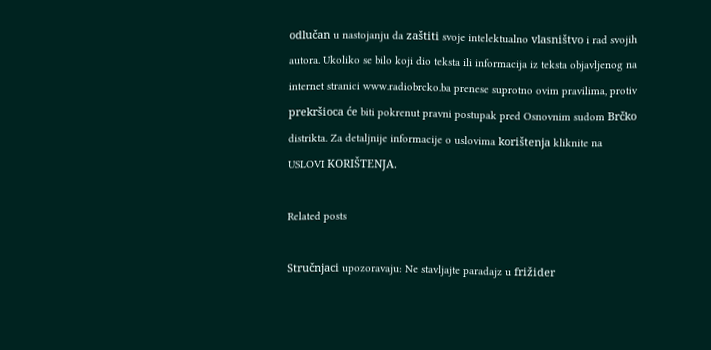odlučan u nastojanju da zaštiti svoje intelektualno vlasništvo i rad svojih autora. Ukoliko se bilo koji dio teksta ili informacija iz teksta objavljenog na internet stranici www.radiobrcko.ba prenese suprotno ovim pravilima, protiv prekršioca će biti pokrenut pravni postupak pred Osnovnim sudom Brčko distrikta. Za detaljnije informacije o uslovima korištenja kliknite na USLOVI KORIŠTENJA.

Related posts

Stručnjaci upozoravaju: Ne stavljajte paradajz u frižider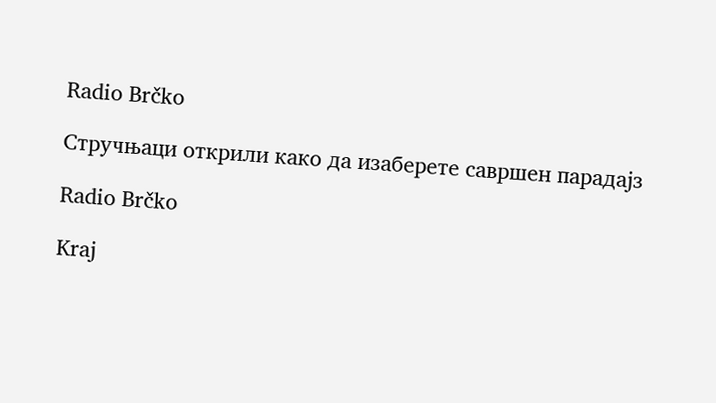Radio Brčko

Стручњаци открили како да изаберете савршен парадајз

Radio Brčko

Kraj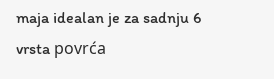maja idealan je za sadnju 6 vrsta povrća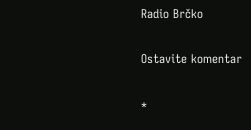Radio Brčko

Ostavite komentar

*